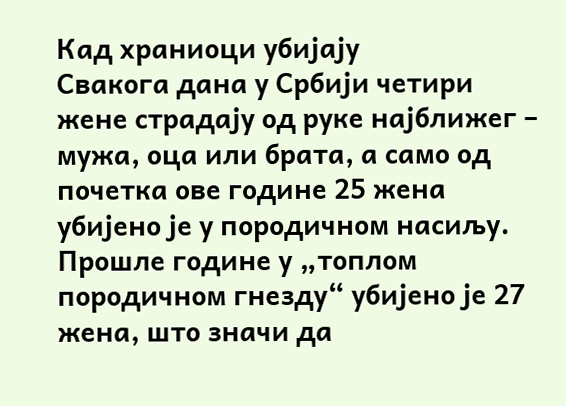Кад храниоци убијају
Свакога дана у Србији четири жене страдају од руке најближег – мужа, оца или брата, а само од почетка ове године 25 жена убијено је у породичном насиљу. Прошле године у „топлом породичном гнезду“ убијено је 27 жена, што значи да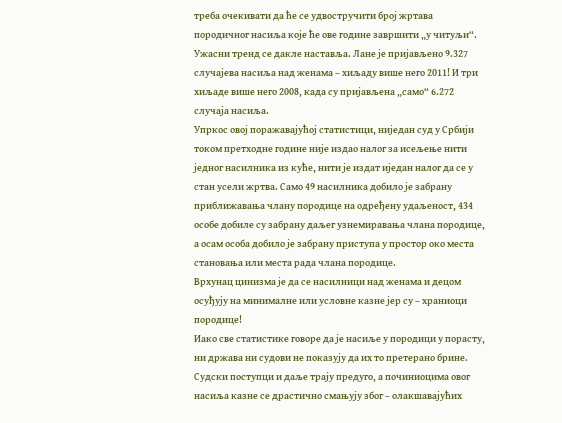треба очекивати да ће се удвостручити број жртава породичног насиља које ће ове године завршити „у читуљи“.
Ужасни тренд се дакле наставља. Лане је пријављено 9.327 случајева насиља над женама – хиљаду више него 2011! И три хиљаде више него 2008, када су пријављена „само“ 6.272 случаја насиља.
Упркос овој поражавајућој статистици, ниједан суд у Србији током претходне године није издао налог за исељење нити једног насилника из куће, нити је издат иједан налог да се у стан усели жртва. Само 49 насилника добило је забрану приближавања члану породице на одређену удаљеност, 434 особе добиле су забрану даљег узнемиравања члана породице, а осам особа добило је забрану приступа у простор око места становања или места рада члана породице.
Врхунац цинизма је да се насилници над женама и децом осуђују на минималне или условне казне јер су – храниоци породице!
Иако све статистике говоре да је насиље у породици у порасту, ни држава ни судови не показују да их то претерано брине. Судски поступци и даље трају предуго, а починиоцима овог насиља казне се драстично смањују због – олакшавајућих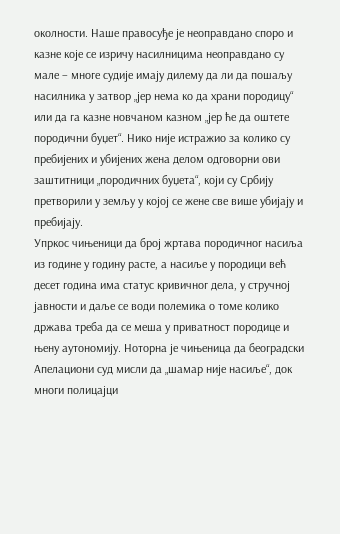околности. Наше правосуђе је неоправдано споро и казне које се изричу насилницима неоправдано су мале – многе судије имају дилему да ли да пошаљу насилника у затвор „јер нема ко да храни породицу“ или да га казне новчаном казном „јер ће да оштете породични буџет“. Нико није истражио за колико су пребијених и убијених жена делом одговорни ови заштитници „породичних буџета“, који су Србију претворили у земљу у којој се жене све више убијају и пребијају.
Упркос чињеници да број жртава породичног насиља из године у годину расте, а насиље у породици већ десет година има статус кривичног дела, у стручној јавности и даље се води полемика о томе колико држава треба да се меша у приватност породице и њену аутономију. Ноторна је чињеница да београдски Апелациони суд мисли да „шамар није насиље“, док многи полицајци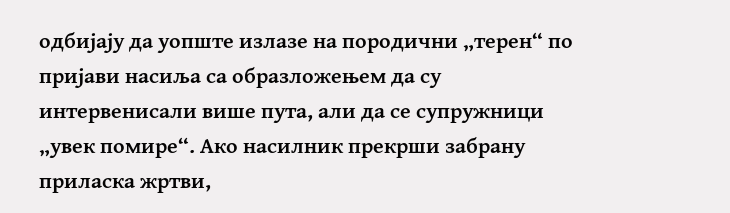одбијају да уопште излазе на породични „терен“ по пријави насиља са образложењем да су интервенисали више пута, али да се супружници „увек помире“. Ако насилник прекрши забрану приласка жртви,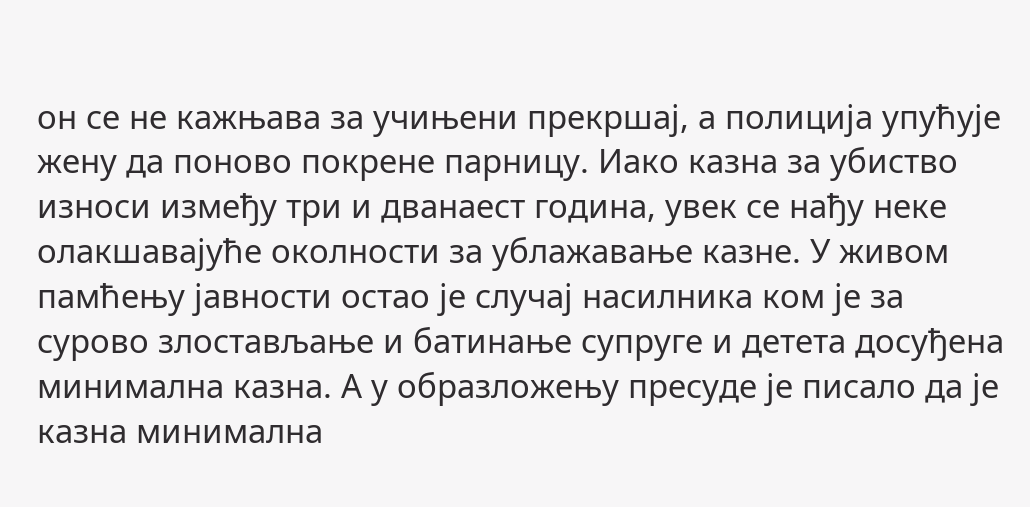он се не кажњава за учињени прекршај, а полиција упућује жену да поново покрене парницу. Иако казна за убиство износи између три и дванаест година, увек се нађу неке олакшавајуће околности за ублажавање казне. У живом памћењу јавности остао је случај насилника ком је за сурово злостављање и батинање супруге и детета досуђена минимална казна. А у образложењу пресуде је писало да је казна минимална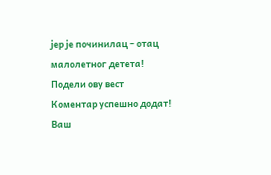јер је починилац – отац малолетног детета!
Подели ову вест
Комeнтар успeшно додат!
Ваш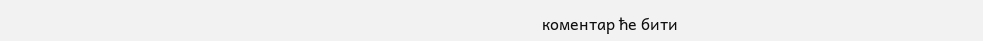комeнтар ћe бити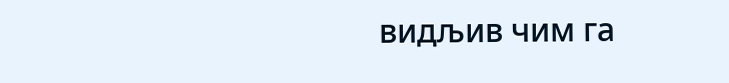видљив чим га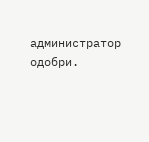администратор одобри.